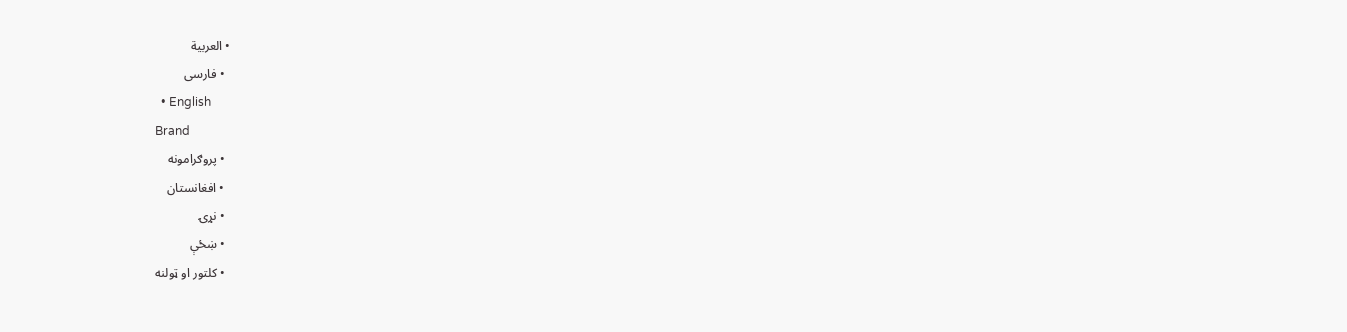• العربية
  • فارسی
  • English
Brand
  • پروګرامونه
  • افغانستان
  • نړۍ
  • ښځې
  • کلتور او ټولنه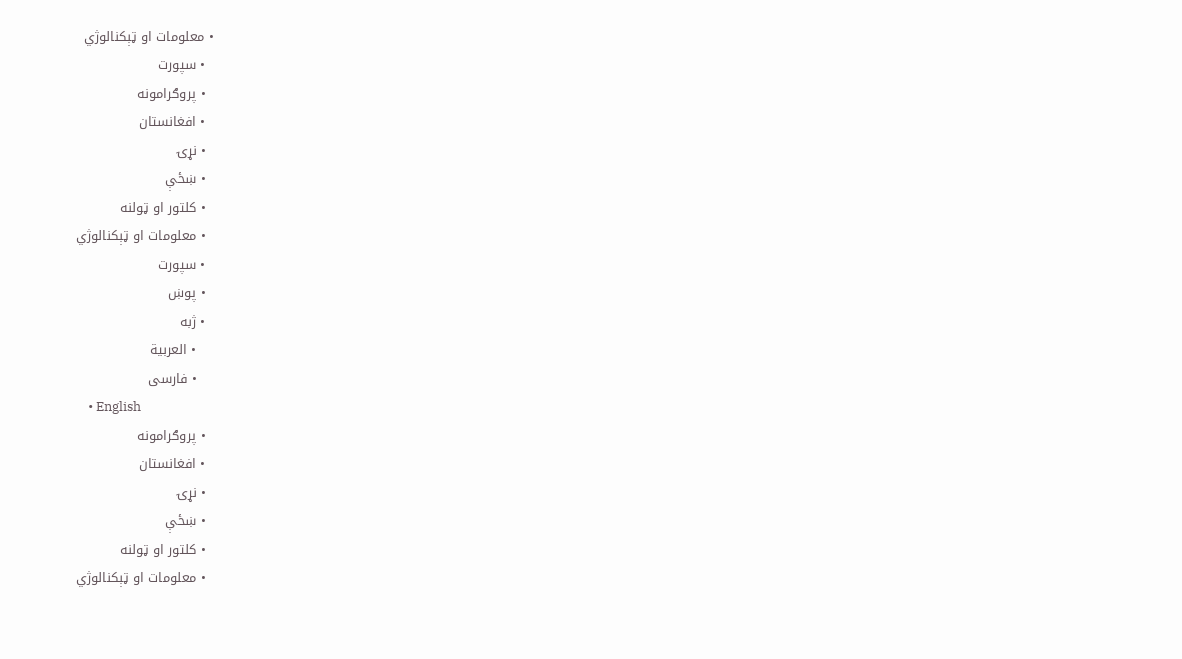• معلومات او ټېکنالوژي
  • سپورت
  • پروګرامونه
  • افغانستان
  • نړۍ
  • ښځې
  • کلتور او ټولنه
  • معلومات او ټېکنالوژي
  • سپورت
  • پوښ
  • ژبه
    • العربية
    • فارسی
    • English
  • پروګرامونه
  • افغانستان
  • نړۍ
  • ښځې
  • کلتور او ټولنه
  • معلومات او ټېکنالوژي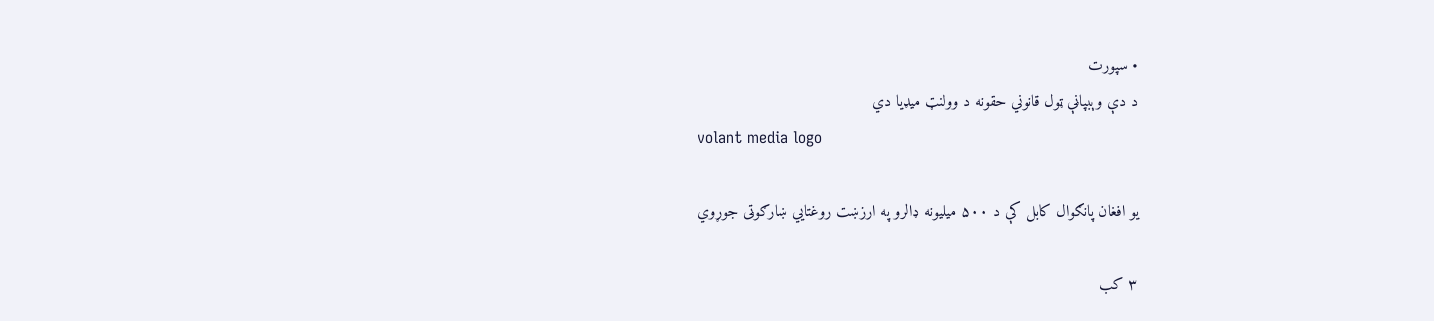• سپورت
د دې وېبپاڼې ټول قانوني حقونه د وولنټ میډیا دي
volant media logo

یو افغان پانګوال کابل کې د ۵۰۰ میلیونه ډالرو په ارزښت روغتایي ښارګوټی جوړوي

۳ کب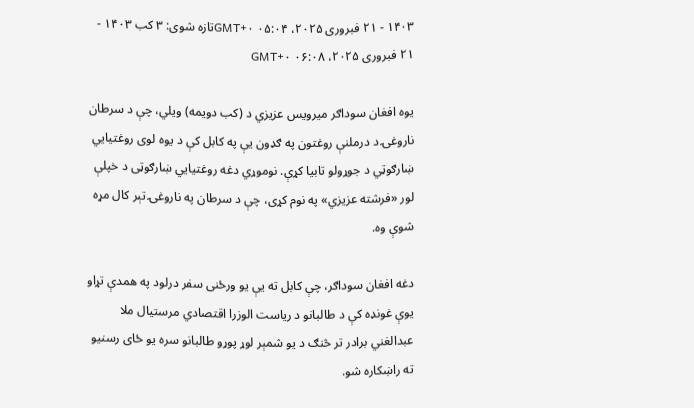۱۴۰۳ - ۲۱ فبروری ۲۰۲۵، ۰۵:۰۴ GMT+۰تازه شوی: ۳ کب ۱۴۰۳ - ۲۱ فبروری ۲۰۲۵، ۰۶:۰۸ GMT+۰

یوه افغان سوداګر میرویس عزیزي د (کب دویمه) ویلي، چې د سرطان ناروغۍ د درملنې روغتون په ګډون یې په کابل کې د یوه لوی روغتیایي ښارګوټي د جوړولو تابیا کړې. نوموړي دغه روغتیايي ښارګوټی د خپلې لور «فرشته عزیزي» په نوم کړی، چې د سرطان په ناروغۍ تېر کال مړه شوې وه.

دغه افغان سوداګر، چې کابل ته یې یو ورځنی سفر درلود په همدې تړاو یوې غونډه کې د طالبانو د ریاست الوزرا اقتصادي مرستیال ملا عبدالغني برادر تر څنګ د یو شمېر لوړ پوړو طالبانو سره یو ځای رسنیو ته راښکاره شو.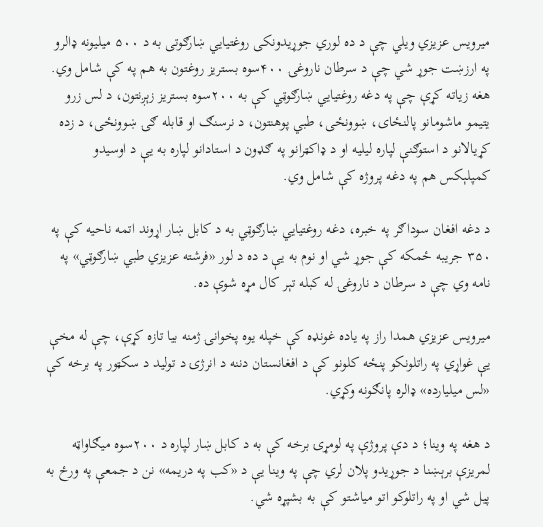میرویس عزیزي ویلي چې د ده لوري جوړیدونکی روغتیایي ښارګوتی به د ۵۰۰ میلیونه ډالرو په ارزښت جوړ شي چې د سرطان ناروغۍ ۴۰۰سوه بستریز روغتون به هم په کې شامل وي. هغه زیاته کړې چې په دغه روغتیايي ښارګوټي کې به ۲۰۰سوه بستریز زېږنتون، د لس زرو یتیمو ماشومانو پالنځای، ښوونځی، طبي پوهنتون،‌ د نرسنګ او قابله ګۍ ښوونځی، د زده کړیالانو د استوګنې لپاره لیلیه او د ډاکټرانو په ګډون د استادانو لپاره به یې د اوسیدو کمپلېکس هم په دغه پروژه کې شامل وي.

د دغه افغان سوداګر په خبره، دغه روغتیايي ښارګوټي به د کابل ښار اړوند اتمه ناحیه کې په ۳۵۰ جریبه ځمکه کې جوړ شي او نوم به یې د ده د لور «فرشته عزیزي طبي ښارګوټي» په نامه وي چې د سرطان د ناروغۍ له کبله تېر کال مړه شوې ده.

میرویس عزیزي همدا راز په یاده غونډه کې خپله یوه پخوانۍ ژمنه بیا تازه کړې، چې له مخې یې غواړي په راتلونکو پنځه کلونو کې د افغانستان دننه د انرژۍ د تولید د سکټور په برخه کې «لس میلیارده» ډالره پانګونه وکړي.

د هغه په وینا؛ د دې پروژې په لومړۍ برخه کې به د کابل ښار لپاره د ۲۰۰سوه میګاواټه لمریزې برېښنا د جوړیدو پلان لري چې په وینا یې د «کب په دریمه» نن د جمعې په ورځ به پیل شي او په راتلوکو اتو میاشتو کې به بشپړه شي.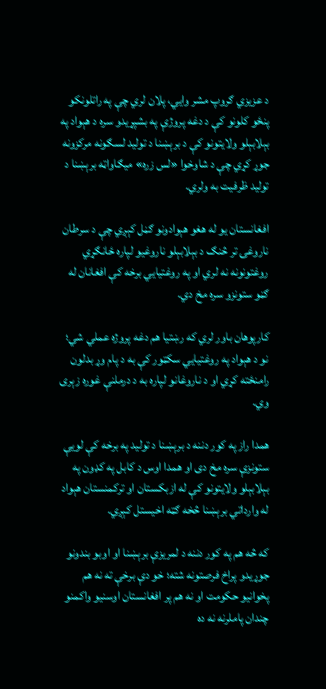د عزیزي ګروپ مشر وايي، پلان لري چې په راتلونکو پنځو کلونو کې د دغه پروژې په بشپړیدو سره د هېواد په بېلابېلو ولایتونو کې د برېښنا د تولید لسګونه مرکزونه جوړ کړي چې د شاوخوا «لس زره» میګاواټه برېښنا د تولید ظرفیت به ولري.

افغانستان یو له هغو هېوادونو ګڼل کېږي چې د سرطان ناروغۍ تر څنګ د بېلابېلو ناروغیو لپاره ځانګړي روغتونونه نه لري او په روغتیايي برخه کې افغانان له ګڼو ستونزو سره مخ دي.

کارپوهان باور لري که رښتیا هم دغه پروژه عملي شي؛ نو د هېواد په روغتیايي سکټور کې به د پام وړ بدلون رامنځته کړي او د ناروغانو لپاره به د درملنې غوره زېری وي.

همدا راز په کور دننه د برېښنا د تولید په برخه کې لویې ستونزې سره مخ دی او همدا اوس د کابل په کډون په بېلابېلو ولایتونو کې له ازبکستان او ترکمنستان هېواد له وارداتي برېښنا څخه ګټه اخیستل کېږي.

که څه هم په کور دننه د لمریزې برېښنا او اوبو بندونو جوړیدو پراخ فرصتونه شته؛ خو دې برخې ته نه هم پخوانیو حکومت او نه هم پر افغانستان اوسنیو واکمنو چندان پاملرنه نه ده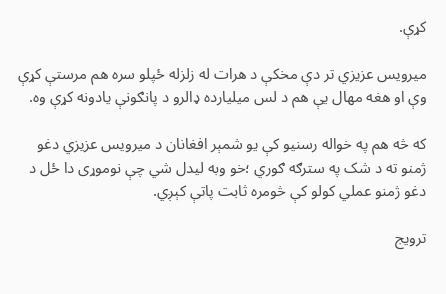کړې.

میرویس عزیزي تر دې مخکې د هرات له زلزله ځپلو سره هم مرستې کړې وې او هغه مهال یې هم د لس میلیارده ډالرو د پانګونې یادونه کړې وه.

که څه هم په خواله رسنیو کې یو شمېر افغانان د میرویس عزیزي دغو ژمنو ته د شک په سترګه ګوري ؛خو وبه لیدل شي چې نوموړی دا ځل د دغو ژمنو عملي کولو کې څومره ثابت پاتې کېږي.

ترویج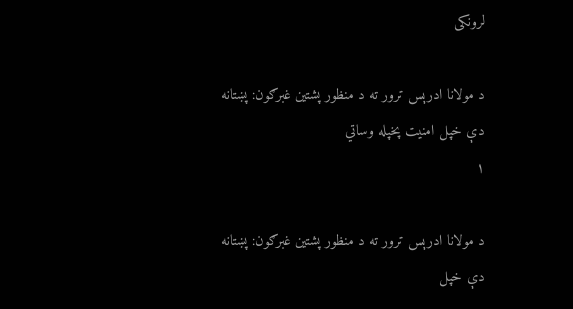لرونکی

د مولانا ادرېس ترور ته د منظور پشتین غبرګون: پښتانه دې خپل امنیت پخپله وساتي
۱

د مولانا ادرېس ترور ته د منظور پشتین غبرګون: پښتانه دې خپل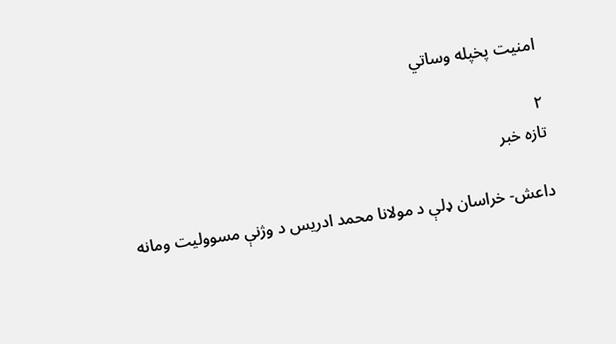امنیت پخپله وساتي

۲
تازه خبر

داعش- خراسان ډلې د مولانا محمد ادریس د وژنې مسوولیت ومانه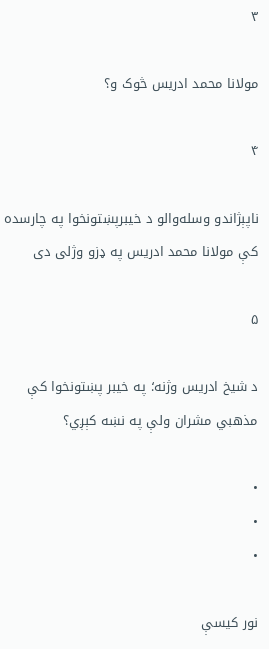۳

مولانا محمد ادریس څوک و؟

۴

ناپېژاندو وسله‌والو د خیبرپښتونخوا په چارسده کې مولانا محمد ادریس په ډزو وژلی دی

۵

د شیخ ادریس وژنه؛ په خیبر پښتونخوا کې مذهبي مشران ولې په نښه کېږي؟

•
•
•

نور کیسې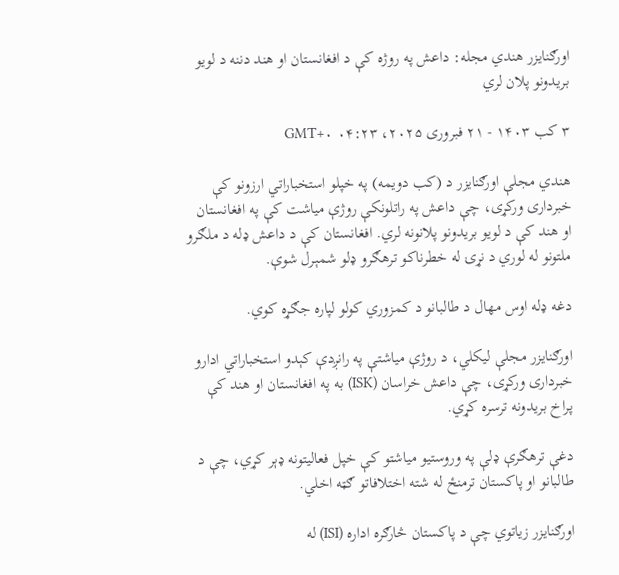اورګنایزر هندي مجله: داعش په روژه کې د افغانستان او هند دننه د لویو بریدونو پلان لري

۳ کب ۱۴۰۳ - ۲۱ فبروری ۲۰۲۵، ۰۴:۲۳ GMT+۰

هندي مجلې اورګنایزر د (کب دویمه) په خپلو استخباراتي ارزونو کې خبرداری ورکړی، چې داعش په راتلونکې روژې میاشت کې په افغانستان او هند کې د لویو بریدونو پلانونه لري. افغانستان کې د داعش ډله د ملګرو ملتونو له لوري د نړۍ له خطرناکو ترهګرو ډلو شمېرل شوې.

دغه ډله اوس مهال د طالبانو د کمزوري کولو لپاره جګړه کوي.

اورګنایزر مجلې لیکلي، د روژې میاشتې په رانږدې کېدو استخباراتي ادارو خبرداری ورکړی، چې داعش خراسان (ISK) به په افغانستان او هند کې پراخ بریدونه ترسره کړي.

دغې ترهګرې ډلې په وروستیو میاشتو کې خپل فعالیتونه ډېر کړي، چې د طالبانو او پاکستان ترمنځ له شته اختلافاتو ګټه اخلي.

اورګنایزر زیاتوي چې د پاکستان څارګره اداره (ISI) له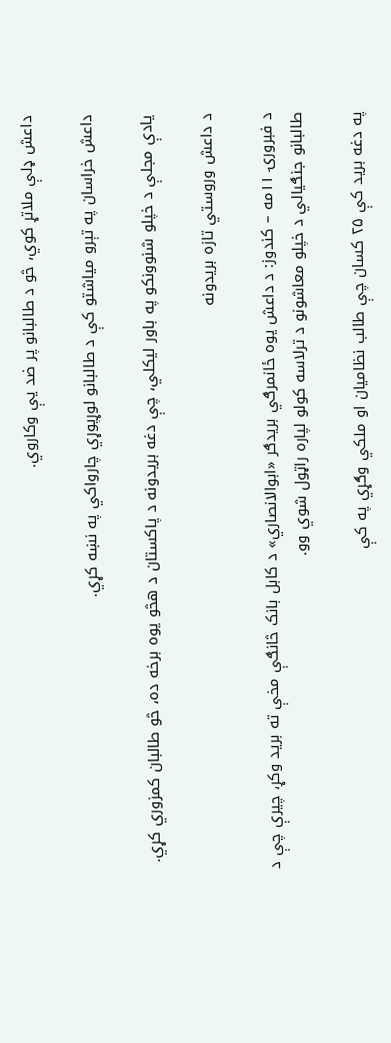داعش ډلې ملاتړ کوي، څو د طالبانو پر ضد یې وکاروي.

داعش خراسان په تېرو میاشتو کې د طالبانو لوړپوړي چارواکي په نښه کړي.

یادې مجلې د خپلو شنوونکو په باور لیکلي، چې دغه بریدونه د پاکستان د هڅو یوه برخه ده، څو طالبان کمزوري کړي.

د داعش وروستي تازه بریدونه

د فبرورۍ ۱۱مه – کندوز: د داعش یوه ځانمرګي بریدګر «ابوالانصاري» د کابل بانک څانګې مخې ته برید وکړ، چیرې چې د طالبانو جنګیالي د خپلو معاشونو د ترلاسه کولو لپاره راټول شوي وو.

په دغه برید کې ۲۵ کسان چې طالب نظامیان او ملکي وګړي په کې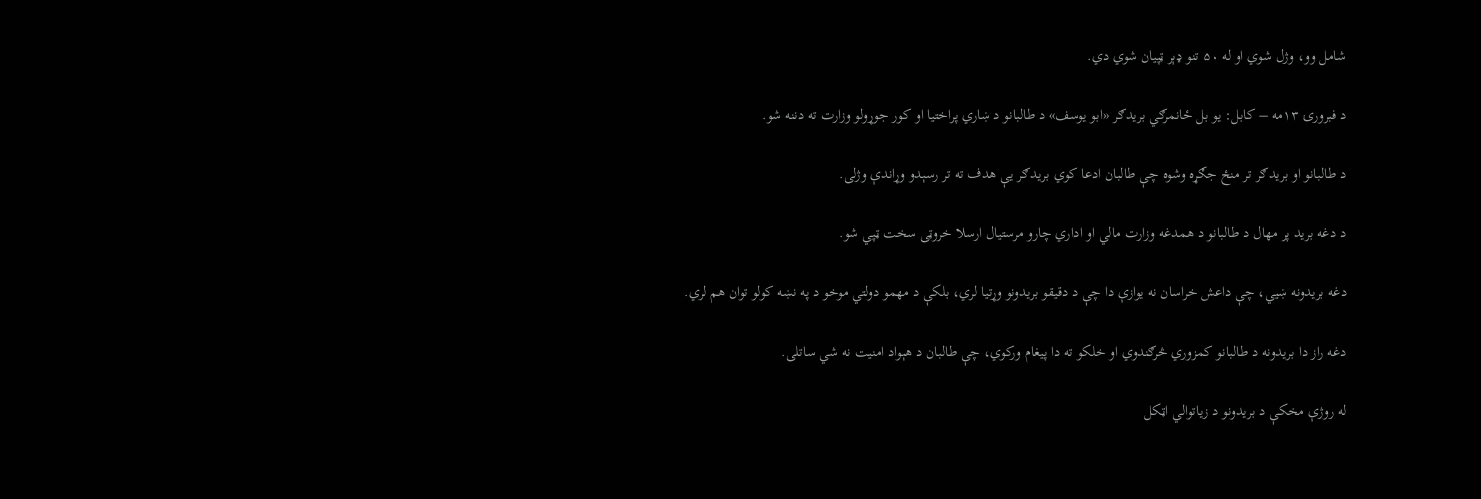شامل وو، وژل شوي او له ۵۰ تنو ډېر ټپیان شوي دي.

د فبرورۍ ۱۳مه – کابل: یو بل ځانمرګي بریدګر «ابو یوسف» د طالبانو د ښاري پراختیا او کور جوړولو وزارت ته دننه شو.

د طالبانو او بریدګر تر منځ جګړه وشوه چې طالبان ادعا کوي بریدګر یې هدف ته تر رسېدو وړاندې وژلی.

د دغه برید پر مهال د طالبانو د همدغه وزارت مالي او اداري چارو مرستیال ارسلا خروټی سخت ټپي شو.

دغه بریدونه ښيي، چې داعش خراسان نه یوازې دا چې د دقیقو بریدونو وړتیا لري، بلکې د مهمو دولتي موخو د په نښه کولو توان هم لري.

دغه راز دا بریدونه د طالبانو کمزوري څرګندوي او خلکو ته دا پیغام ورکوي، چې طالبان د هېواد امنیت نه ‌شي ساتلی.

له روژې مخکې د بریدونو د زیاتوالي اټکل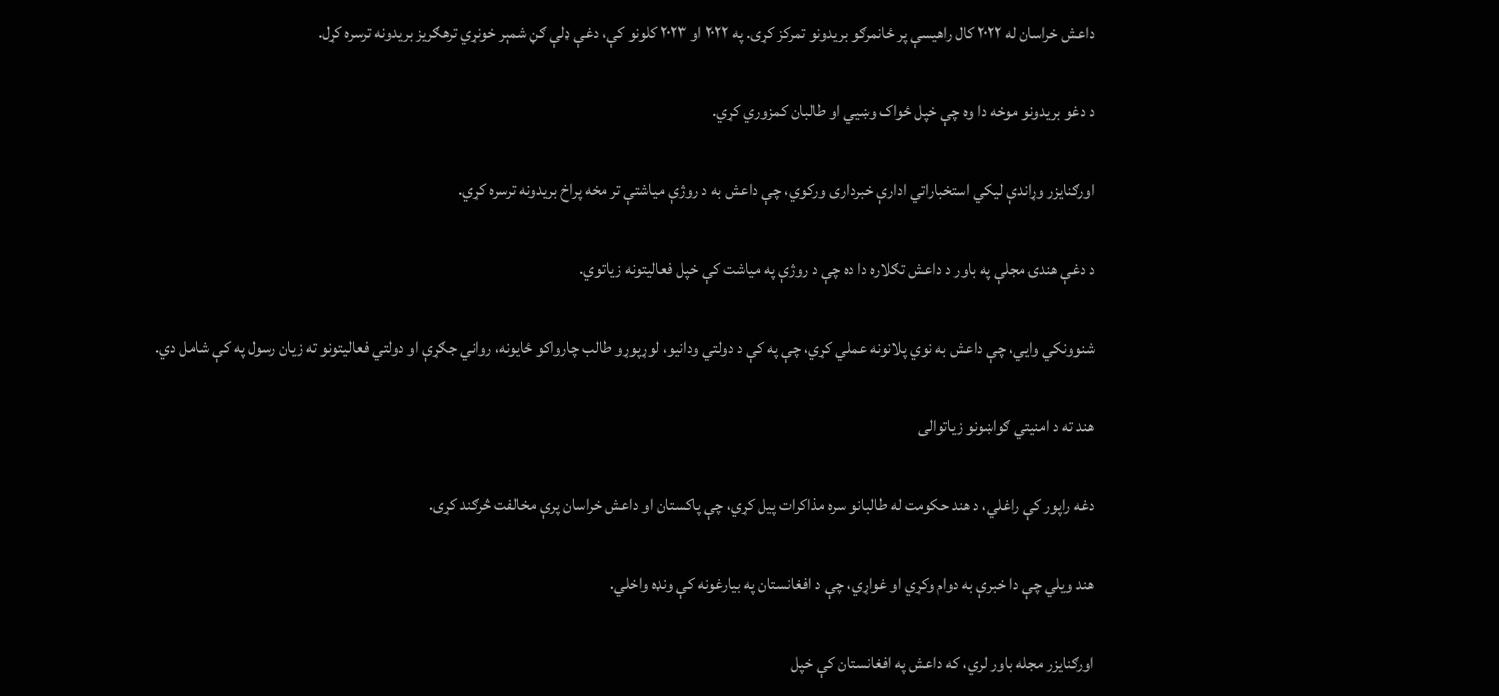داعش خراسان له ۲۰۲۲ کال راهیسې پر ځانمرګو بریدونو تمرکز کړی. په ۲۰۲۲ او ۲۰۲۳ کلونو کې، دغې ډلې ګڼ شمېر خونړي ترهګریز بریدونه ترسره کړل.

د دغو بریدونو موخه دا وه چې خپل ځواک وښيي او طالبان کمزوري کړي.

اورګنایزر وړاندې لیکي استخباراتي ادارې خبرداری ورکوي، چې داعش به د روژې میاشتې تر مخه پراخ بریدونه ترسره کړي.

د دغې هندۍ مجلې په باور د داعش تګلاره دا ده چې د روژې په میاشت کې خپل فعالیتونه زیاتوي.

شنوونکي وايي، چې داعش به نوي پلانونه عملي کړي، چې په کې د دولتي ودانیو، لوړپوړو طالب چارواکو ځایونه، رواني جګړې او دولتي فعالیتونو ته زیان رسول په کې شامل دي.

هند ته د امنیتي ګواښونو زیاتوالی

دغه راپور کې راغلي، د هند حکومت له طالبانو سره مذاکرات پیل کړي، چې پاکستان او داعش خراسان پرې مخالفت څرګند کړی.

هند ویلي چې دا خبرې به دوام وکړي او غواړي، چې د افغانستان په بیارغونه کې ونډه واخلي.

اورګنایزر مجله باور لري، که داعش په افغانستان کې خپل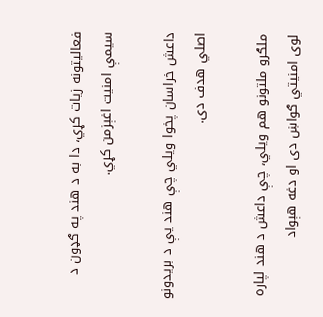فعالیتونه زیات کړي، دا به د هند په ګډون د سیمې امنیت اغېزمن کړي.

داعش خراسان پخوا ویلي چې هند یې د بریدونو اصلي هدف دی.

ملګرو ملتونو هم ویلي، چې داعش د هند لپاره لوی امنیتي ګواښ دی او دغه هېواد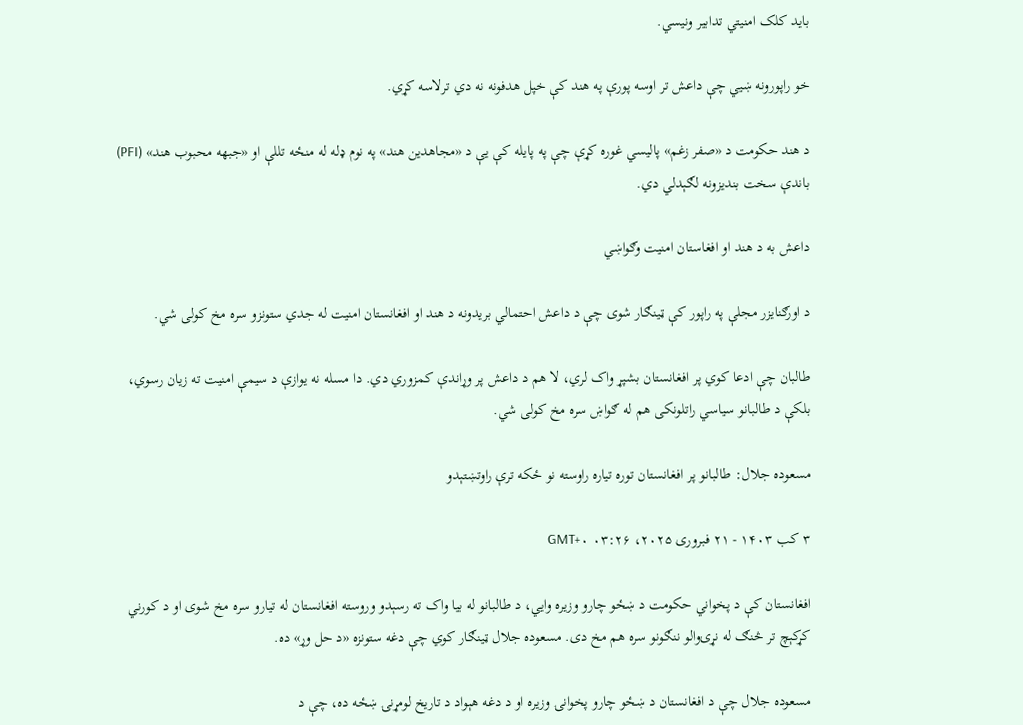باید کلک امنیتي تدابیر ونیسي.

خو راپورونه ښيي چې داعش تر اوسه پورې په هند کې خپل هدفونه نه ‌دي ترلاسه کړي.

د هند حکومت د «صفر زغم» پالیسي غوره کړې چې په پایله کې یې د «مجاهدین هند» په نوم ډله له منځه تللې او «جبهه محبوب هند» (PFI) باندې سخت بندیزونه لګېدلي دي.

داعش به د هند او افغاستان امنیت وګواښي

د اورګنایزر مجلې په راپور کې ټینګار شوی چې د داعش احتمالي بریدونه د هند او افغانستان امنیت له جدي ستونزو سره مخ کولی شي.

طالبان چې ادعا کوي پر افغانستان بشپړ واک لري، لا هم د داعش پر وړاندې کمزوري دي. دا مسله نه یوازې د سیمې امنیت ته زیان رسوي، بلکې د طالبانو سیاسي راتلونکی هم له ګواښ سره مخ کولی شي.

مسعوده جلال: طالبانو پر افغانستان توره تیاره راوسته نو ځکه ترې راوتښتېدو

۳ کب ۱۴۰۳ - ۲۱ فبروری ۲۰۲۵، ۰۳:۲۶ GMT+۰

افغانستان کې د پخواني حکومت د ښځو چارو وزیره وايي، د طالبانو له بیا واک ته رسېدو وروسته افغانستان له تیارو سره مخ شوی او د کورني کړکېچ تر څنګ له نړۍوالو ننګونو سره هم مخ دی. مسعوده جلال ټینګار کوي چې دغه ستونزه «د حل وړ» ده.

مسعوده جلال چې د افغانستان د ښځو چارو پخوانۍ وزیره او د دغه هېواد د تاریخ لومړنۍ ښځه ده، چې د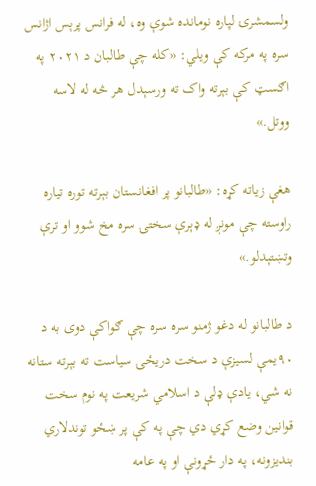ولسمشرۍ لپاره نومانده شوې وه، له فرانس پرېس اژانس سره په مرکه کې ویلي: «کله چې طالبان د ۲۰۲۱ په اګسټ کې بېرته واک ته ورسېدل هر څه له لاسه ووتل.»

هغې زیاته کړه: «طالبانو پر افغانستان بېرته توره تیاره راوسته چې مونږ له ډېرې سختۍ سره مخ شوو او ترې وتښتېدلو.»

د طالبانو له دغو ژمنو سره سره چې ګواکې دوی به د ۹۰یمې لسیزې د سخت دریځۍ سیاست ته بېرته ستانه نه شي، یادې ډلې د اسلامي شریعت په نوم سخت قوانین وضع کړي دي چې په کې پر ښځو توندلاري بندیزونه، په دار ځړونې او په عامه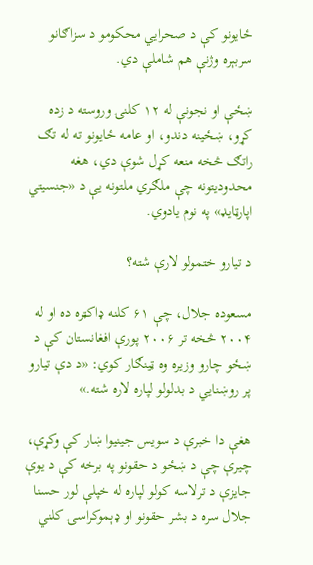ځایونو کې د صحرایي محکومو د سزاګانو سربېره وژنې هم شاملې دي.

ښځې او نجونې له ۱۲ کلنۍ وروسته د زده‌ کړو، ښځینه دندو، او عامه ځایونو ته له تګ راتګ څخه منعه کړل شوې دي، هغه محدودیتونه چې ملګري ملتونه یې د «جنسیتي اپارټایډ» په نوم یادوي.

د تیارو ختمولو لارې شته؟

مسعوده جلال، چې ۶۱ کلنه ډاکټره ده او له ۲۰۰۴ څخه تر ۲۰۰۶ پورې افغانستان کې د ښځو چارو وزیره وه ټینګار کوي: «د دې تیارو پر روښنایي د بدلولو لپاره لاره شته.»

هغې دا خبرې د سویس جینیوا ښار کې وکړې، چیرې چې د ښځو د حقونو په برخه کې د یوې جایزې د ترلاسه کولو لپاره له خپلې لور حسنا جلال سره د بشر حقونو او ډېموکراسۍ کلني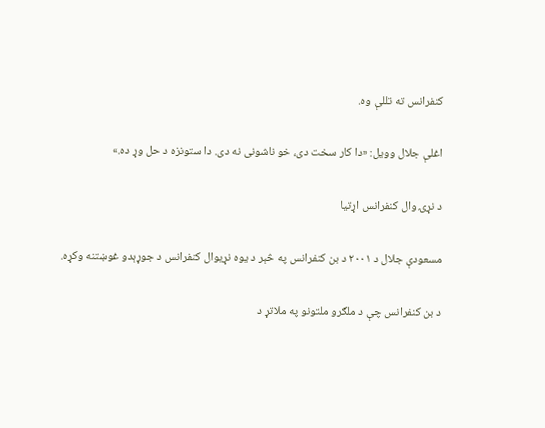کنفرانس ته تللې وه.

اغلې جلال وویل: «دا کار سخت دی، خو ناشونی نه دی. دا ستونزه د حل وړ ده.»

د نړۍ وال کنفرانس اړتیا

مسعودې جلال د ۲۰۰۱ د بن کنفرانس په څېر د یوه نړیوال کنفرانس د جوړېدو غوښتنه وکړه.

د بن کنفرانس چې د ملګرو ملتونو په ملاتړ د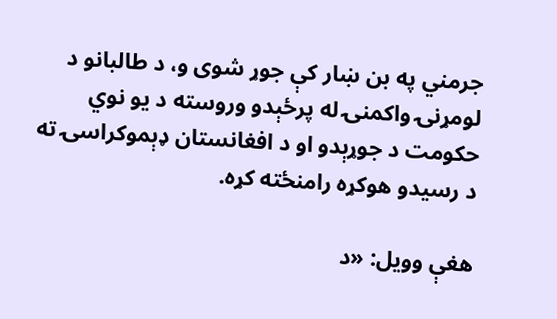جرمني په بن ښار کې جوړ شوی و، د طالبانو د لومړنۍ واکمنۍ له پرځېدو وروسته د یو نوي حکومت د جوړېدو او د افغانستان ډېموکراسۍ ته د رسیدو هوکړه رامنځته کړه.

هغې وویل: «د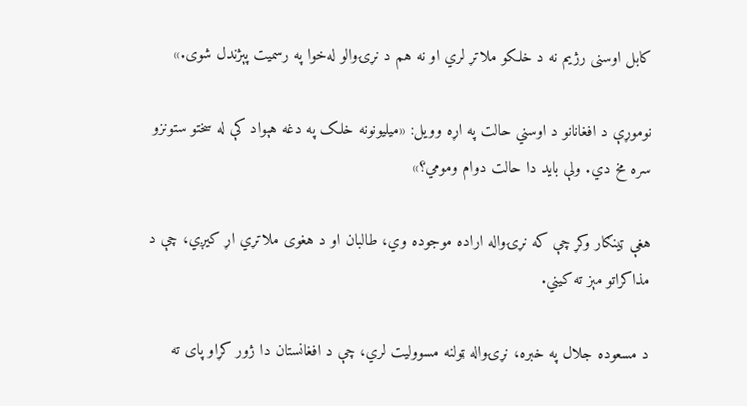کابل اوسنی رژیم نه د خلکو ملاتړ لري او نه هم د نړۍوالو له‌خوا په رسمیت پېژندل شوی.»

نوموړې د افغانانو د اوسني حالت په اړه وویل: «میلیونونه خلک په دغه هېواد کې له سختو ستونزو سره مخ دي. ولې باید دا حالت دوام ومومي؟»

هغې ټینګار وکړ چې که نړۍواله اراده موجوده وي، طالبان او د هغوی ملاتړي اړ کیږي، چې د مذاکراتو مېز ته کیني.

د مسعوده جلال په خبره، نړۍواله ټولنه مسوولیت لري، چې د افغانستان دا ژور کړاو پای ته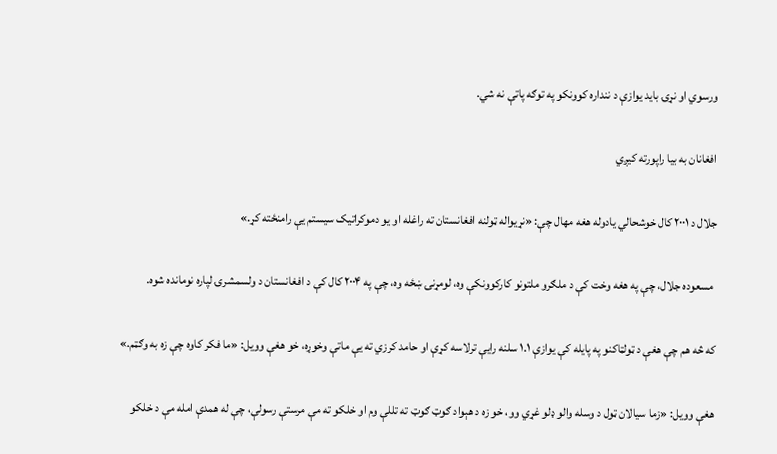ورسوي او نړۍ باید یوازې د ننداره کوونکو په توګه پاتې نه شي.

افغانان به بیا راپورته کیږي

جلال د ۲۰۰۱ کال خوشحالي یادوله هغه مهال چې: «نړیواله ټولنه افغانستان ته راغله او یو دموکراتیک سیستم یې رامنځته کړ.»

 مسعوده جلال، چې په هغه وخت کې د ملګرو ملتونو کارکوونکې وه، لومړنۍ ښځه وه، چې په ۲۰۰۴ کال کې د افغانستان د ولسمشرۍ لپاره نومانده شوه.

که څه هم چې هغې د ټولټاکنو په پایله کې یوازې ۱.۱ سلنه رایې ترلاسه کړې او حامد کرزي ته یې ماتې وخوړه، خو هغې وویل: «ما فکر کاوه چې زه به وګټم.»

هغې وویل: «زما سیالان ټول د وسله ‌والو ډلو غړي وو، خو زه د هېواد ګوټ ګوټ ته تللې وم او خلکو ته مې مرستې رسولې، چې له همدې امله مې د خلکو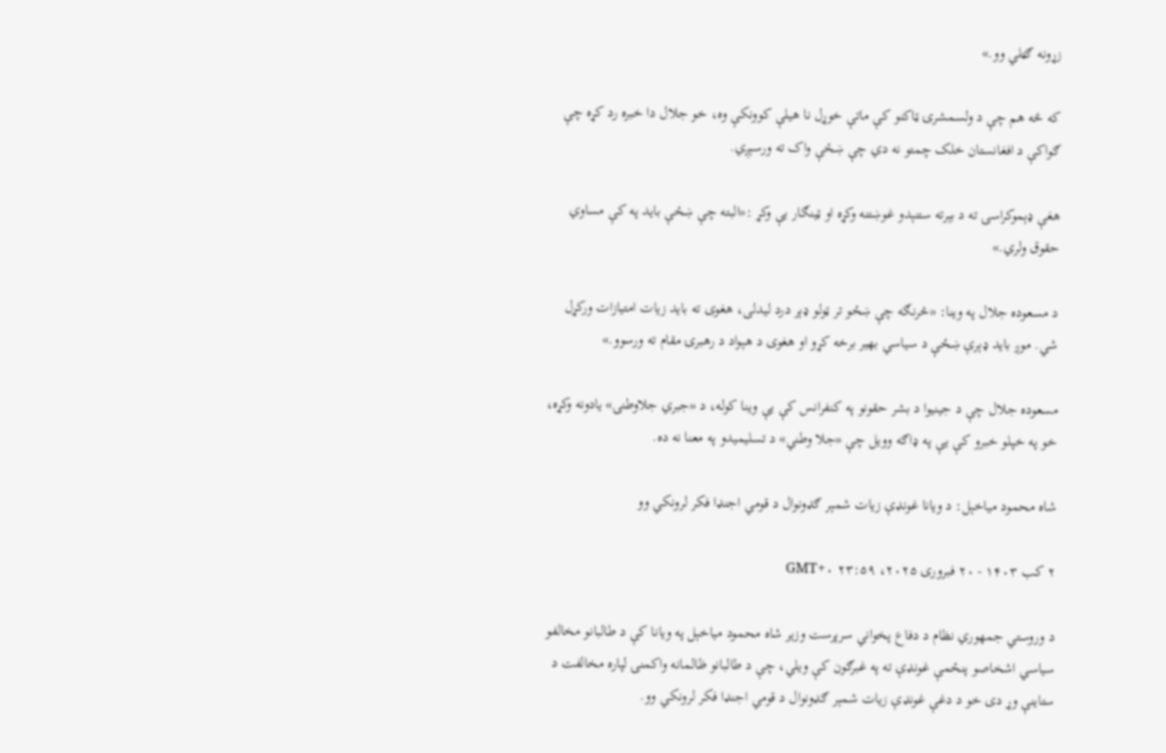زړونه ګټلي وو.»

که څه هم چې د ولسمشرۍ ټاکنو کې ماتې خوړل نا هیلې کوونکې وه، خو جلال دا خبره رد کړه چې ګواکې د افغانستان خلک چمتو نه دي چې ښځې واک ته ورسېږي.

هغې ډېموکراسۍ ته د بېرته ستنېدو غوښتنه وکړه او ټینګار یې وکړ :«البته چې ښځې باید په کې مساوي حقوق ولري.»

د مسعوده جلال په وینا: «څرنګه چې ښځو تر ټولو ډېر درد لیدلی، هغوی ته باید زیات امتیازات ورکړل شي. موږ باید ډېرې ښځې د سیاسي بهیر برخه کړو او هغوی د هېواد د رهبرۍ مقام ته ورسوو.»

مسعوده جلال چې د جینیوا د بشر حقونو په کنفرانس کې یې وینا کوله، د «جبري جلاوطنۍ» یادونه وکړه، خو په خپلو خبرو کې یې په ډاګه وویل چې «جلا وطني» د تسلیمیدو په معنا نه ده.

شاه محمود میاخېل: د ویانا غونډې زیات شمېر ګډونوال د قومي اجنډا فکر لرونکي وو

۲ کب ۱۴۰۳ - ۲۰ فبروری ۲۰۲۵، ۲۳:۵۹ GMT+۰

د وروستي جمهوري نظام د دفاع پخواني سرپرست وزیر شاه محمود میاخېل په ویانا کې د طالبانو مخالفو سیاسي اشخاصو پنځمې غونډې ته په غبرګون کې ویلي، چې د طالبانو ظالمانه واکمنۍ لپاره مخالفت د ستاینې وړ دی خو د دغې غونډې زیات شمېر ګډونوال د قومي اجنډا فکر لرونکي وو.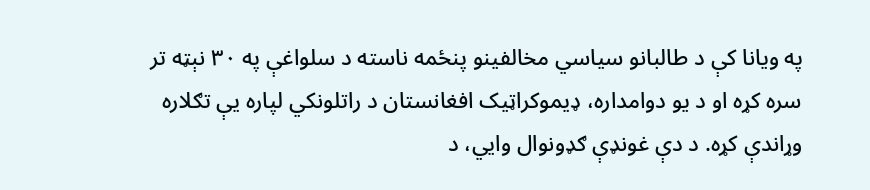په ویانا کې د طالبانو سیاسي مخالفینو پنځمه ناسته د سلواغې په ۳۰ نېټه تر سره کړه او د یو دوامداره، ډیموکراټیک افغانستان د راتلونکي لپاره یې تګلاره وړاندې کړه. د دې غونډې ګډونوال وايي، د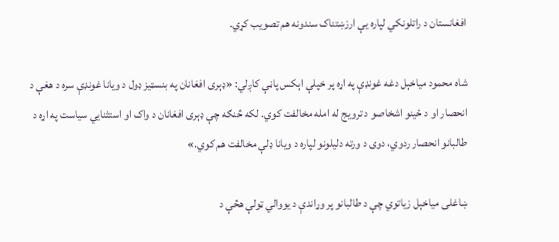افغانستان د راتلونکي لپاره یې ارزښتناک سندونه هم تصویب کړي.

شاه محمود میاخېل دغه غونډې په اړه پر خپلې اېکس پاڼې کاږلي: «ډېری افغانان په بنسټیز ډول د ویانا غونډې سره د هغې د انحصار او د ځینو اشخاصو د ترویج له امله مخالفت کوي. لکه څنګه چې ډېری افغانان د واک او استثنایي سیاست په اړه د طالبانو انحصار ردوي، دوی د ورته دلیلونو لپاره د ویانا ډلې مخالفت هم کوي.»

ښاغلی میاخېل زیاتوي چې د طالبانو پر وړاندې د یووالي ټولې هڅې د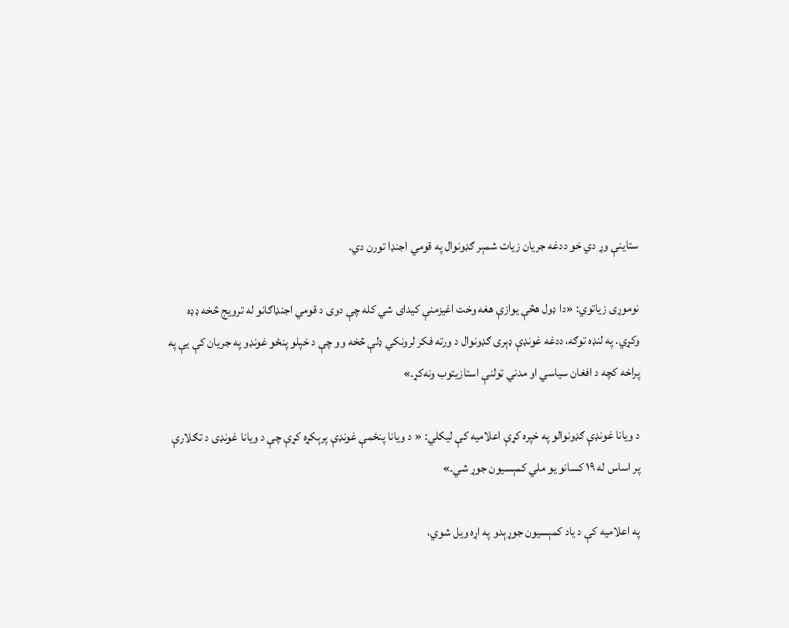ستاینې وړ دي خو د‌دغه جریان زیات شمېر ګډونوال په قومي اجنډا تورن دي.

نوموړی زیاتوي: «دا ډول هڅې یوازې هغه وخت اغیزمنې کیدای شي کله چې دوی د قومي اجنډاګانو له ترویج څخه ډډه وکړي. په لنډه توګه، ددغه غونډې ډېری ګډونوال د ورته فکر لرونکي ډلې څخه وو چې د خپلو پنځو غونډو په جریان کې یې په پراخه کچه د افغان سیاسي او مدني ټولنې استازیتوب ونه‌کړ.»

د ویانا غونډې ګډونوالو په خپره کړې اعلامیه کې لیکلي: « د ویانا پنځمې غونډې پرېکړه کړې چې د ویانا غونډی د تګلارې پر اساس له ۱۹ کسانو یو ملي کمېسیون جوړ شي.»

په اعلامیه کې د یاد کمېسیون جوړېدو په اړه ویل شوي،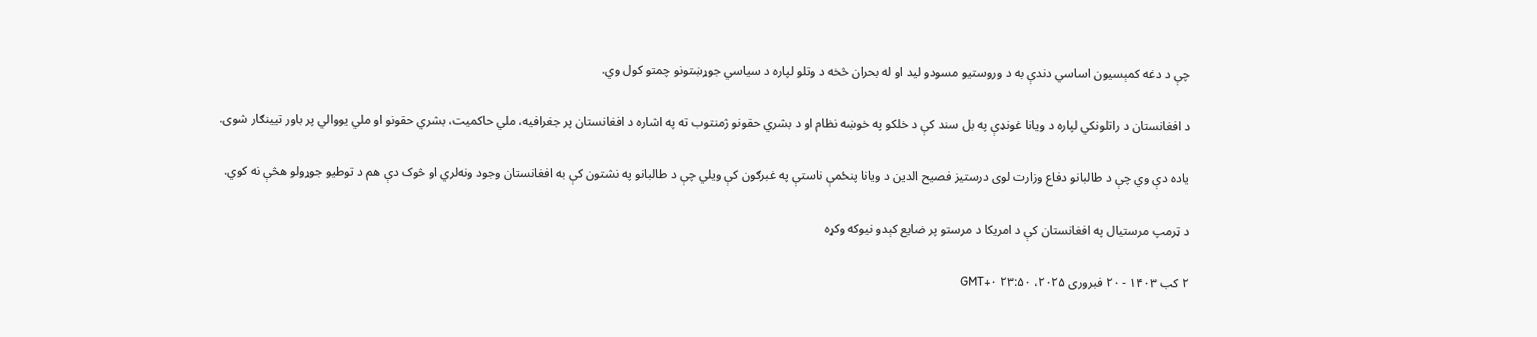چې د دغه کمېسیون اساسي دندې به د وروستیو مسودو لید او له بحران څخه د وتلو لپاره د سیاسي جوړښتونو چمتو کول وي.

د افغانستان د راتلونکي لپاره د ویانا غونډې په بل سند کې د خلکو په خوښه نظام او د بشري حقونو ژمنتوب ته په اشاره د افغانستان پر جغرافیه، ملي حاکمیت، بشري حقونو او ملي یووالي پر باور تیینګار شوی.

یاده دې وي چې د طالبانو دفاع وزارت لوی درستیز فصیح الدین د ویانا پنځمې ناستې په غبرګون کې ویلي چې د طالبانو په نشتون کې به افغانستان وجود ونه‌لري او څوک دې هم د توطیو جوړولو هڅې نه کوي.

د ټرمپ مرستیال په افغانستان کې د امریکا د مرستو پر ضایع‌ کېدو نیوکه وکړه

۲ کب ۱۴۰۳ - ۲۰ فبروری ۲۰۲۵، ۲۳:۵۰ GMT+۰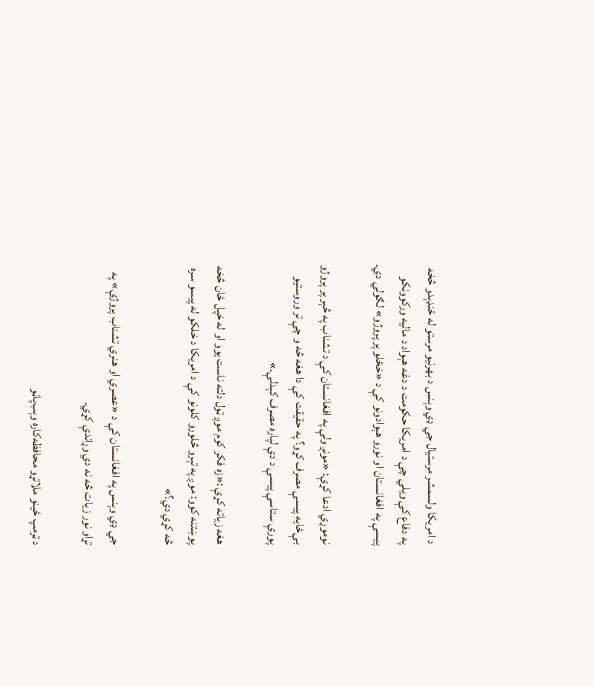د امریکا ولسمشر مرستیال جي ډي وېنس د بهرنیو مرستو له ځنډېدو څخه په دفاع کې ویلي چې د امریکا حکومت د دغه هېواد د مالیه‌ ورکوونکو پیسې په افغانستان او نورو هېوادونو کې د «خځلو پر پروژو» لګولي دي.

نوموړي ادعا کړې: «مونږ ولې په افغانستان کې د تشناب په څېر پر پروژو بې‌ځایه پیسې مصرف کړو؟ په حقیقت کې دا هغه څه و چې تر وروستیو پورې ستاسې پیسې د دې لپاره مصرف کېدلې.»

هغه زیاته کړې :«زه فکر کوم موږ ټول دلته ناست یوو او له خپل ځان څخه پوښتنه کوو: موږ په تېرو څلورو کلونو کې د امریکا د خلکو له پیسو سره څه کړي دي؟»

جي ډي وېنس په افغانستان کې د «عصري او هنري تشناب پروژې» په تړاو نور زیات څه نه‌ دي وړاندې کړي.

د ټرمپ ځینو ملاتړو محافظه‌کاره وېب‌پاڼو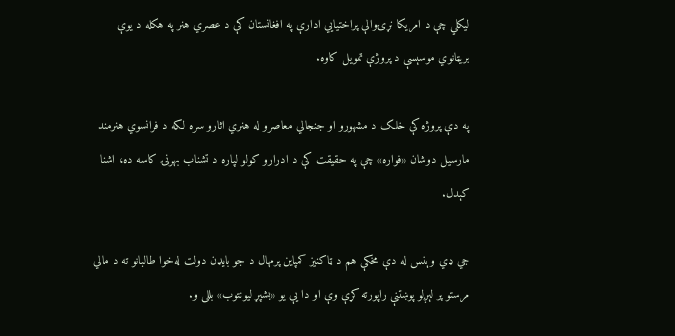لیکلي چې د امریکا نړۍوالې پراختیايي ادارې په افغانستان کې د عصري هنر په هکله د یوې بریټانوي موسېسې د پروژې تمویل کاوه.

په دې پروژه کې خلک د مشهورو او جنجالي معاصرو له هنري اثارو سره لکه د فرانسوي هنرمند مارسیل دوشان «فواره» چې په حقیقت کې د ادرارو کولو لپاره د تشناب بهرنۍ کاسه ده، اشنا کېدل.

جي ډي وېنس له دې مخکې هم د ټاکنیز کمپاین پرمهال د جو بایډن دولت له‌خوا طالبانو ته د مالي مرستو پر لېږلو پوښتنې راپورته کړې وې او دا یې یو «بشپړ لیونتوب» بللی و.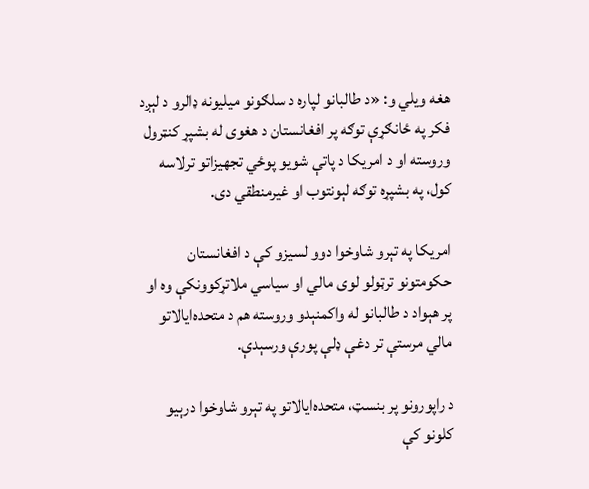هغه ویلي و: «د طالبانو لپاره د سلګونو میلیونه ډالرو د لېږد فکر په ځانګړې توګه پر افغانستان د هغوی له بشپړ کنټرول وروسته او د امریکا د پاتې شویو پوځي تجهیزاتو ترلاسه کول، په بشپړه توګه لېونتوب او غیرمنطقي دی.

امریکا په تېرو شاوخوا دوو لسیزو کې د افغانستان حکومتونو ترټولو لوی مالي او سیاسي ملاتړکوونکې وه او پر هېواد د طالبانو له واکمنېدو وروسته هم د متحده‌ایالاتو مالي مرستې تر دغې ډلې پورې ورسېدې.

د راپورونو پر بنسټ، متحده‌ایالاتو په تېرو شاوخوا درېیو کلونو کې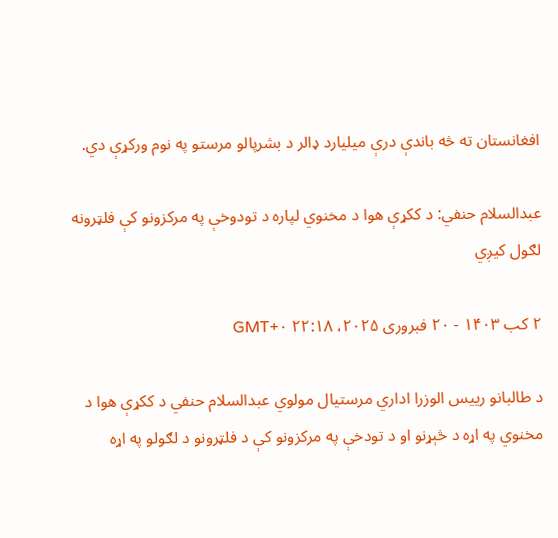افغانستان ته څه باندې درې میلیارد ډالر د بشرپالو مرستو په نوم ورکړې دي.

عبدالسلام حنفي: د ککړې هوا د مخنوي لپاره د تودوخې په مرکزونو کې فلټرونه لګول کیږي

۲ کب ۱۴۰۳ - ۲۰ فبروری ۲۰۲۵، ۲۲:۱۸ GMT+۰

د طالبانو رییس الوزرا اداري مرستیال مولوي عبدالسلام حنفي د ککړې هوا د مخنوي په اړه د څېړنو او د تودخې په مرکزونو کې د فلټرونو د لګولو په اړه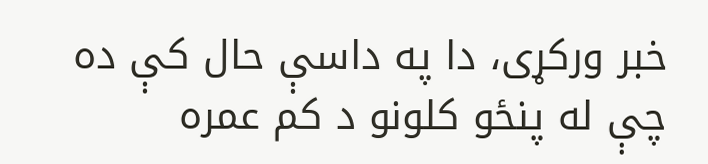خبر ورکړی، دا په داسې حال کې ده چې له پنځو کلونو د کم عمره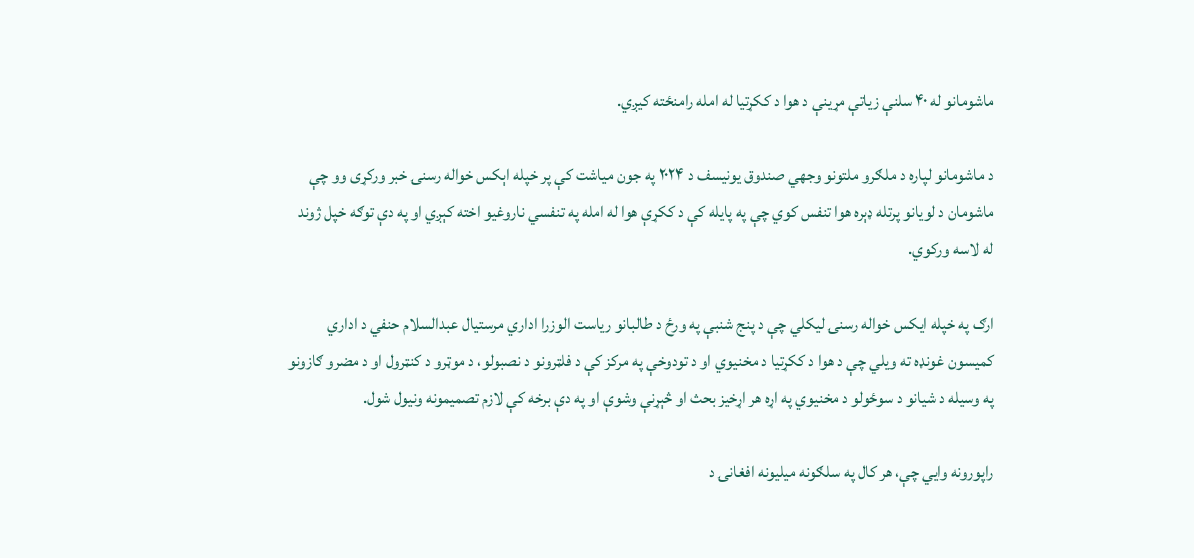ماشومانو له ۴۰ سلنې زیاتې مړینې د هوا د ککړتیا له امله رامنځته کیږي.

د ماشومانو لپاره د ملګرو ملتونو وجهي صندوق یونیسف د ۲۰۲۴ په جون میاشت کې پر خپله اېکس خواله رسنۍ خبر ورکړی وو چې ماشومان د لویانو پرتله ډېره هوا تنفس کوي چې په پایله کې د ککړې هوا له امله په تنفسي ناروغیو اخته کېږي او په دې توګه خپل ژوند له لاسه ورکوي.

ارګ په خپله ایکس خواله رسنۍ لیکلي چې د پنج شنبې په ورځ د طالبانو ریاست الوزرا اداري مرستیال عبدالسلام حنفي د اداري کمیسون غونډه ته ویلي چې د هوا د ککړتیا د مخنیوي او د تودوخې په مرکز کې د فلټرونو د نصبولو، د موټرو د کنټرول او د مضرو ګازونو په وسیله د شیانو د سوځولو د مخنیوي په اړه هر اړخیز بحث او څېړنې وشوې او په دې برخه کې لازم تصمیمونه ونیول شول.

راپورونه وایي چې، هر کال په سلګونه میلیونه افغانۍ د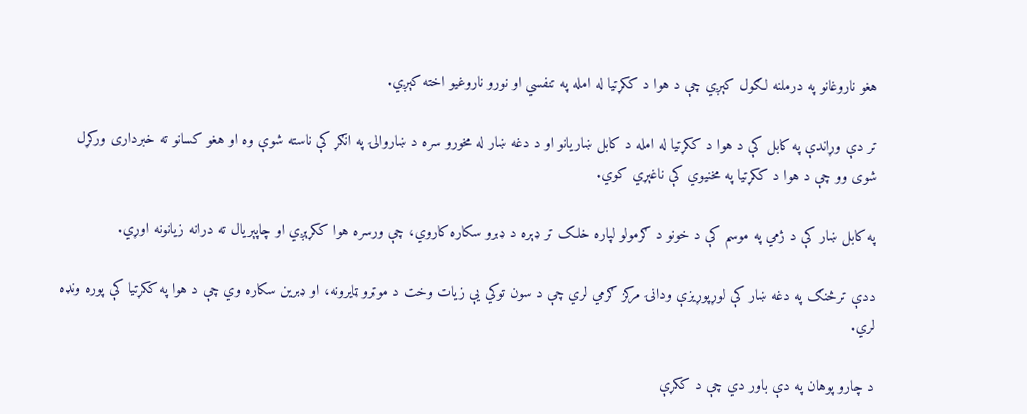هغو ناروغانو په درملنه لګول کېږي چې د هوا د ککړتیا له امله په تنفسي او نورو ناروغیو اخته کېږي.

تر دې وړاندې په کابل کې د هوا د ککړتیا له امله د کابل ښاریانو او د دغه ښار له مخورو سره د ښاروالۍ په انګړ کې ناسته شوې وه او هغو کسانو ته خبرداری ورکړل شوی وو چې د هوا د ککړتیا په مخنیوي کې ناغېړي کوي.

په کابل ښار کې د ژمي په موسم کې د خونو د ګرمولو لپاره خلک تر ډېره د ډبرو سکاره کاروي، چې ورسره هوا ککړېږي او چاپېریال ته درانه زیانونه اوړي.

ددې ترڅنګ په دغه ښار کې لوړپوړیزې ودانۍ مرکز ګرمي لري چې د سون توکي یې زیات وخت د موټرو ټایرونه، او ډبرین سکاره وي چې د هوا په ککړتیا کې پوره ونډه لري.

د چارو پوهان په دې باور دي چې د ککړې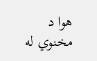هوا د مخنوي له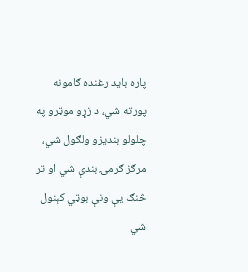پاره باید رغنده ګامونه پورته شي، د زړو موټرو په چلولو بندیزو ولګول شي، مرګز ګرمۍ بندې شي او تر څنګ یې ونې بوټي کېنول شي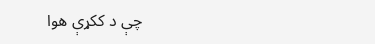چې د ککړې هوا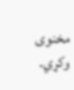مخنوی وکړي.